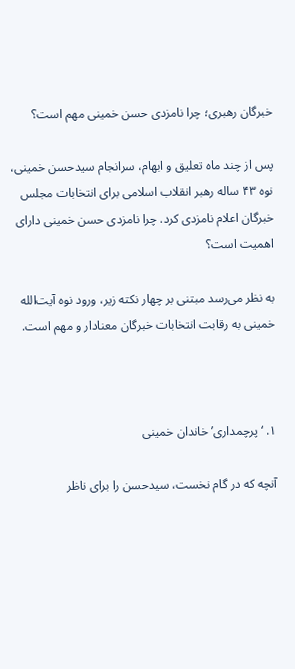خبرگان رهبری؛ چرا نامزدی حسن خمینی مهم است؟

پس از چند ماه تعلیق و ابهام، سرانجام سیدحسن خمینی، نوه ۴۳ ساله رهبر انقلاب اسلامی برای انتخابات مجلس خبرگان اعلام نامزدی کرد. چرا نامزدی حسن خمینی دارای اهمیت است؟

به نظر می‌رسد مبتنی بر چهار نکته زیر، ورود نوه آیت‌الله خمینی به رقابت انتخابات خبرگان معنادار و مهم است.



۱. ‘پرچمداری’ خاندان خمینی

آنچه که در گام نخست، سیدحسن را برای ناظر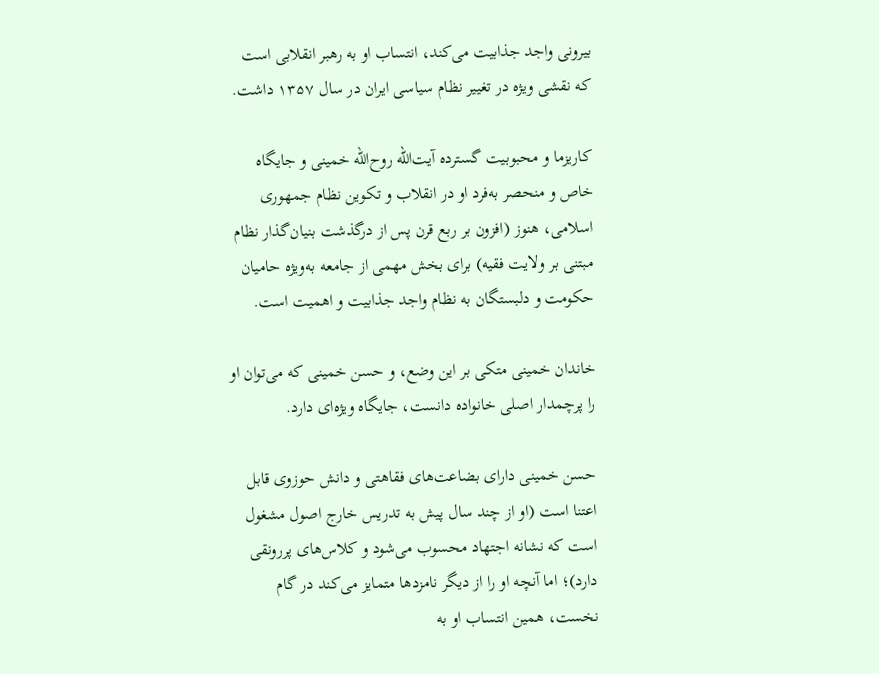بیرونی واجد جذابیت می‌کند، انتساب او به رهبر انقلابی است که نقشی ویژه در تغییر نظام سیاسی ایران در سال ۱۳۵۷ داشت.

کاریزما و محبوبیت گسترده آیت‌الله روح‌الله خمینی و جایگاه خاص و منحصر به‌فرد او در انقلاب و تکوین نظام جمهوری اسلامی، هنوز (افزون بر ربع قرن پس از درگذشت بنیان‌گذار نظام مبتنی بر ولایت فقیه) برای بخش مهمی از جامعه به‌ویژه حامیان حکومت و دلبستگان به نظام واجد جذابیت و اهمیت است.

خاندان خمینی متکی بر این وضع، و حسن خمینی که می‌توان او را پرچمدار اصلی خانواده دانست، جایگاه ویژه‌ای دارد.

حسن خمینی دارای بضاعت‌های فقاهتی و دانش حوزوی قابل اعتنا است (او از چند سال پیش به تدریس خارج اصول مشغول است که نشانه‌ اجتهاد محسوب می‌شود و کلاس‌های پررونقی دارد)؛ اما آنچه او را از دیگر نامزدها متمایز می‌کند در گام نخست، همین انتساب او به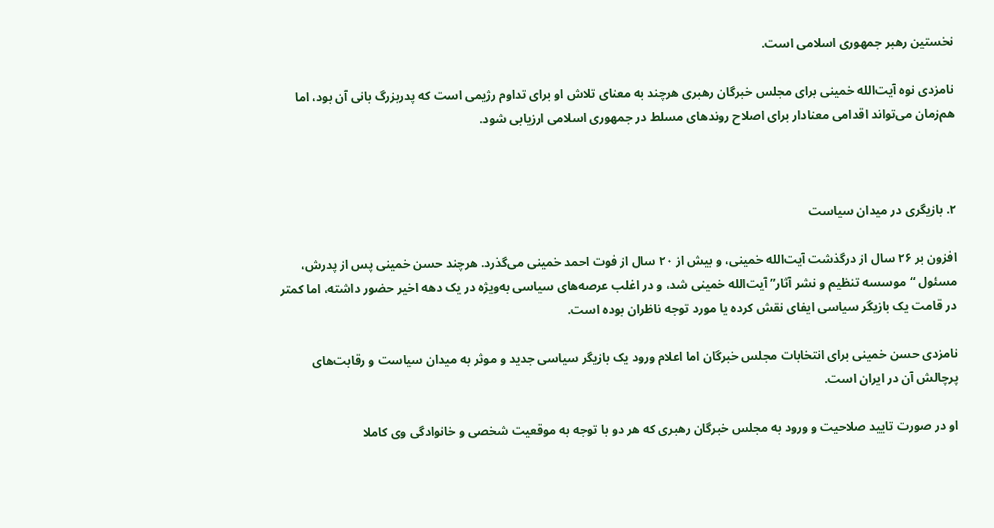نخستین رهبر جمهوری اسلامی است.

نامزدی نوه آیت‌الله خمینی برای مجلس خبرگان رهبری هرچند به معنای تلاش او برای تداوم رژیمی است که پدربزرگ بانی آن بود، اما هم‌زمان می‌تواند اقدامی معنادار برای اصلاح روندهای مسلط در جمهوری اسلامی ارزیابی شود.



۲. بازیگری در میدان سیاست

افزون بر ۲۶ سال از درگذشت آیت‌الله خمینی، و بیش از ۲۰ سال از فوت احمد خمینی می‌گذرد. هرچند حسن خمینی پس از پدرش، مسئول “موسسه تنظیم و نشر آثار” آیت‌الله خمینی شد، و در اغلب عرصه‌های سیاسی به‌ویژه در یک دهه اخیر حضور داشته، اما کمتر در قامت یک بازیگر سیاسی ایفای نقش کرده یا مورد توجه ناظران بوده است.

نامزدی حسن خمینی برای انتخابات مجلس خبرگان اما اعلام ورود یک بازیگر سیاسی جدید و موثر به میدان سیاست و رقابت‌های پرچالش آن در ایران است.

او در صورت تایید صلاحیت و ورود به مجلس خبرگان رهبری که هر دو با توجه به موقعیت شخصی و خانوادگی وی کاملا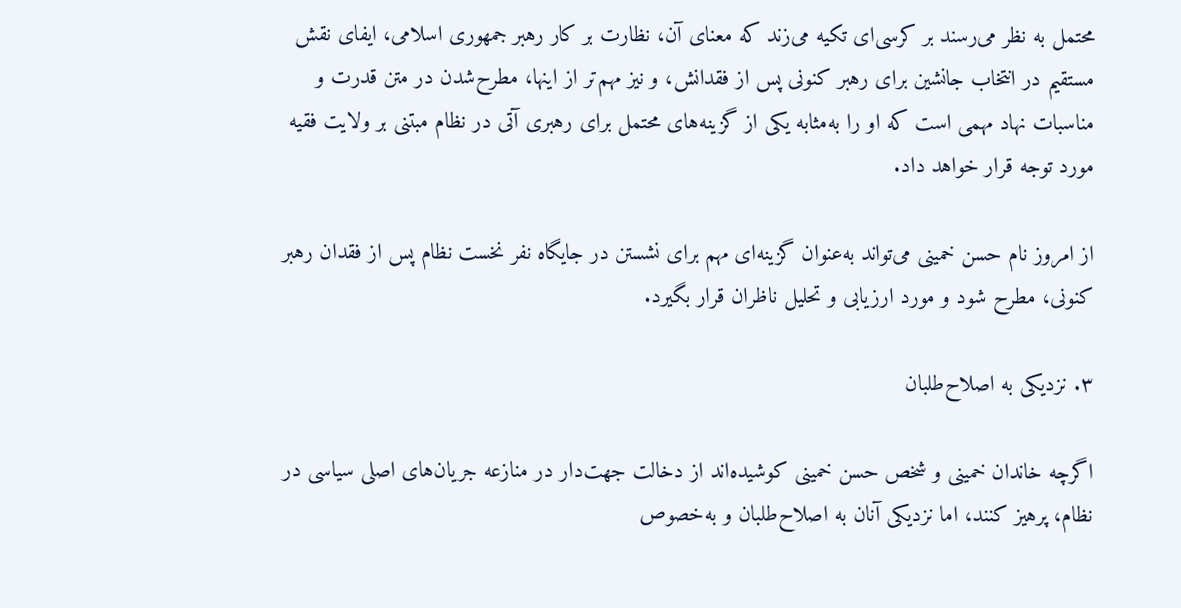محتمل به نظر می‌رسند بر کرسی‌ای تکیه می‌زند که معنای آن، نظارت بر کار رهبر جمهوری اسلامی، ایفای نقش مستقیم در انتخاب جانشین برای رهبر کنونی پس از فقدانش، و نیز مهم‌تر از اینها، مطرح‌شدن در متن قدرت و مناسبات نهاد مهمی است که او را به‌مثابه‌ یکی از گزینه‌های محتمل برای رهبری آتی در نظام مبتنی بر ولایت فقیه مورد توجه قرار خواهد داد.

از امروز نام حسن خمینی می‌تواند به‌عنوان گزینه‌ای مهم برای نشستن در جایگاه نفر نخست نظام پس از فقدان رهبر کنونی، مطرح شود و مورد ارزیابی و تحلیل ناظران قرار بگیرد.

۳. نزدیکی به اصلاح‌طلبان

اگرچه خاندان خمینی و شخص حسن خمینی کوشیده‌اند از دخالت جهت‌دار در منازعه‌ جریان‌های اصلی سیاسی در نظام، پرهیز کنند، اما نزدیکی آنان به اصلاح‌طلبان و به‌خصوص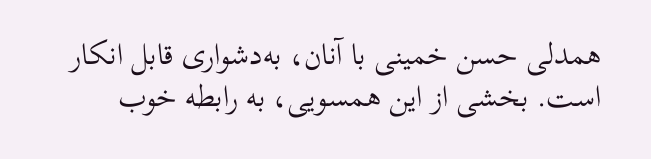همدلی حسن خمینی با آنان، به‌دشواری قابل انکار است. بخشی از این همسویی، به رابطه خوب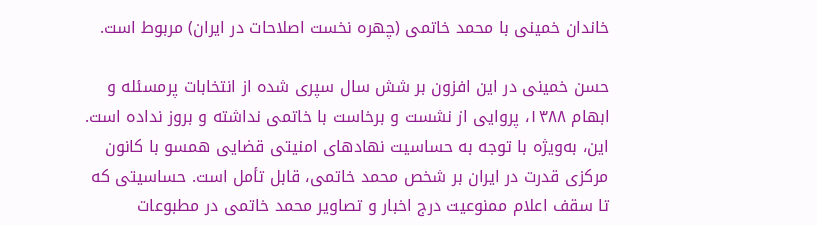خاندان خمینی با محمد خاتمی (چهره نخست اصلاحات در ایران) مربوط است.

حسن خمینی در این افزون بر شش سال سپری شده از انتخابات پرمسئله و ابهام ۱۳۸۸، پروایی از نشست و برخاست با خاتمی نداشته و بروز نداده است. این، به‌ویژه با توجه به حساسیت نهادهای امنیتی قضایی همسو با کانون مرکزی قدرت در ایران بر شخص محمد خاتمی، قابل تأمل است. حساسیتی که تا سقف اعلام ممنوعیت درج اخبار و تصاویر محمد خاتمی در مطبوعات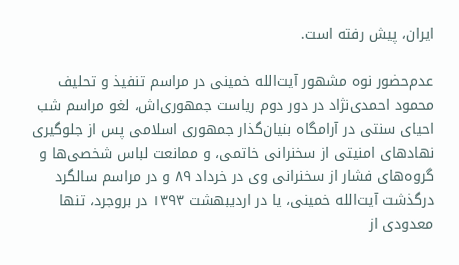ایران، پیش رفته است.

عدم‌حضور نوه مشهور آیت‌الله خمینی در مراسم تنفیذ و تحلیف محمود احمدی‌نژاد در دور دوم ریاست جمهوری‌اش، لغو مراسم شب احیای سنتی در آرامگاه بنیان‌گذار جمهوری اسلامی پس از جلوگیری نهادهای امنیتی از سخنرانی خاتمی، و ممانعت لباس شخصی‌ها و گروه‌های فشار از سخنرانی وی در خرداد ۸۹ و در مراسم سالگرد درگذشت آیت‌الله خمینی، یا در اردیبهشت ۱۳۹۳ در بروجرد، تنها معدودی از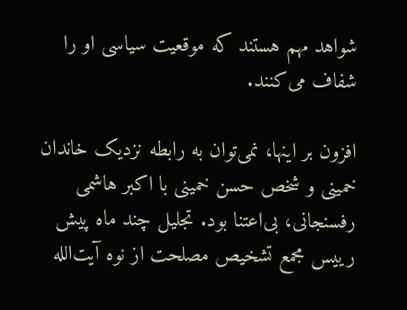شواهد مهم هستند که موقعیت سیاسی او را شفاف می‌کنند.

افزون بر اینها، نمی‌توان به رابطه نزدیک خاندان خمینی و شخص حسن خمینی با اکبر هاشمی رفسنجانی، بی‌اعتنا بود. تجلیل چند ماه پیش رییس مجمع تشخیص مصلحت از نوه آیت‌الله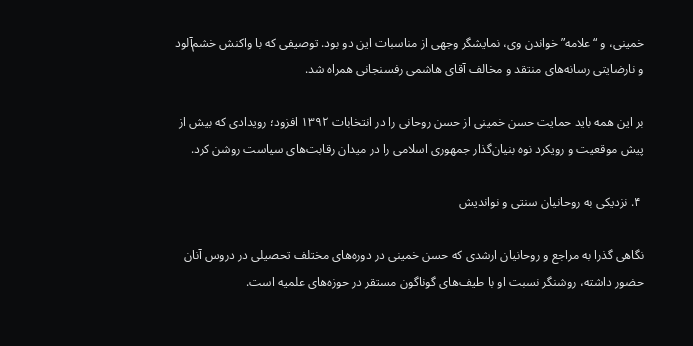خمینی، و “علامه”خواندن وی، نمایشگر وجهی از مناسبات این دو بود. توصیفی که با واکنش خشم‌آلود و نارضایتی رسانه‌های منتقد و مخالف آقای هاشمی رفسنجانی همراه شد.

بر این همه باید حمایت حسن خمینی از حسن روحانی را در انتخابات ۱۳۹۲ افزود؛ رویدادی که بیش از پیش موقعیت و رویکرد نوه بنیان‌گذار جمهوری اسلامی را در میدان رقابت‌های سیاست روشن کرد.

 ۴. نزدیکی به روحانیان سنتی و نواندیش

نگاهی گذرا به مراجع و روحانیان ارشدی که حسن خمینی در دوره‌های مختلف تحصیلی در دروس آنان حضور داشته، روشنگر نسبت او با طیف‌های گوناگون مستقر در حوزه‌های علمیه است.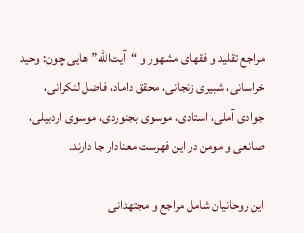مراجع تقلید و فقهای مشهور و “آیت‌الله”هایی چون: وحید خراسانی، شبیری زنجانی، محقق داماد، فاضل لنکرانی، جوادی آملی، استادی، موسوی بجنوردی، موسوی اردبیلی، صانعی و مومن در این فهرست معنادار جا دارند.

این روحانیان شامل مراجع و مجتهدانی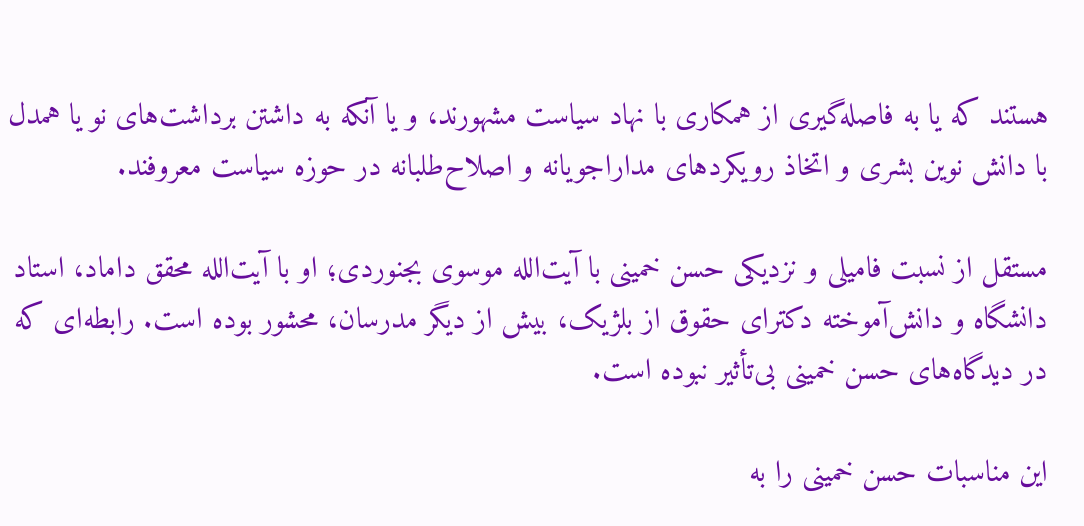هستند که یا به فاصله‌گیری از همکاری با نهاد سیاست مشهورند، و یا آنکه به داشتن برداشت‌های نو یا همدل با دانش نوین بشری و اتخاذ رویکردهای مداراجویانه‌ و اصلاح‌طلبانه در حوزه سیاست معروفند.

مستقل از نسبت فامیلی و نزدیکی حسن خمینی با آیت‌الله موسوی بجنوردی؛ او با آیت‌الله محقق داماد، استاد دانشگاه و دانش‌آموخته دکترای حقوق از بلژیک، بیش از دیگر مدرسان، محشور بوده است. رابطه‌ای که در دیدگاه‌های حسن خمینی بی‌تأثیر نبوده است.

این مناسبات حسن خمینی را به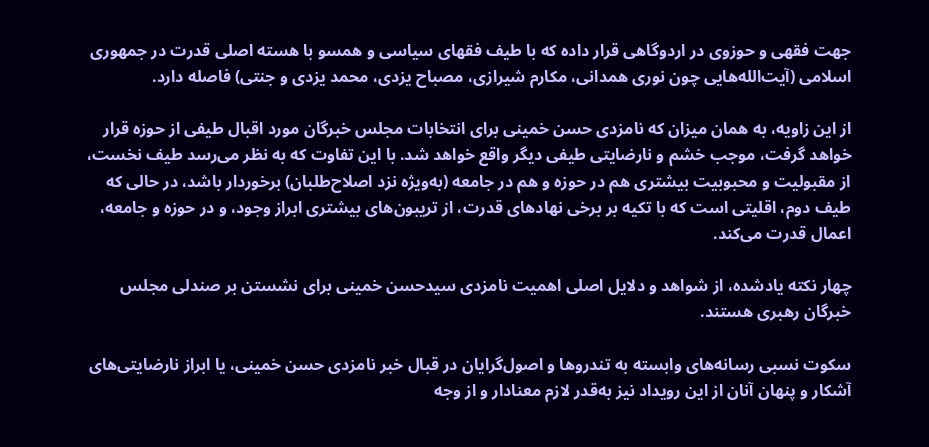جهت فقهی و حوزوی در اردوگاهی قرار داده که با طیف فقهای سیاسی و همسو با هسته اصلی قدرت در جمهوری اسلامی (آیت‌الله‌هایی چون نوری همدانی، مکارم شیرازی، مصباح یزدی، محمد یزدی و جنتی) فاصله دارد.

از این زاویه، به همان میزان که نامزدی حسن خمینی برای انتخابات مجلس خبرگان مورد اقبال طیفی از حوزه قرار خواهد گرفت، موجب خشم و نارضایتی طیفی دیگر واقع خواهد شد. با این تفاوت که به نظر می‌رسد طیف نخست، از مقبولیت و محبوبیت بیشتری هم در حوزه و هم در جامعه (به‌ویژه نزد اصلاح‌طلبان) برخوردار باشد، در حالی که طیف دوم، اقلیتی است که با تکیه بر برخی نهادهای قدرت، از تریبون‌های بیشتری ابراز وجود، و در حوزه و جامعه، اعمال قدرت می‌کند.

چهار نکته‌ یادشده، از شواهد و دلایل اصلی اهمیت نامزدی سیدحسن خمینی برای نشستن بر صندلی مجلس خبرگان رهبری هستند.

سکوت نسبی رسانه‌های وابسته به تندروها و اصول‌گرایان در قبال خبر نامزدی حسن خمینی، یا ابراز نارضایتی‌های آشکار و پنهان آنان از این رویداد نیز به‌قدر لازم معنادار و از وجه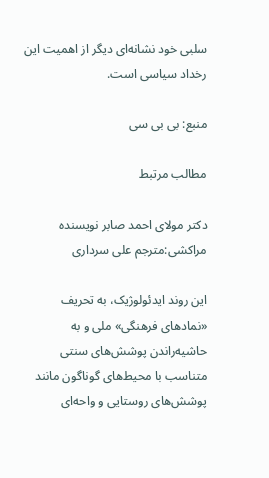سلبی خود نشانه‌ای دیگر از اهمیت این رخداد سیاسی است.

منبع: بی بی سی

مطالب مرتبط

دکتر مولای احمد صابر نویسنده مراکشی:مترجم علی سرداری

این روند ایدئولوژیک، به تحریف «نمادهای فرهنگی» ملی و به حاشیه‌راندن پوشش‌های سنتی متناسب با محیط‌های گوناگون مانند پوشش‌های روستایی و واحه‌ای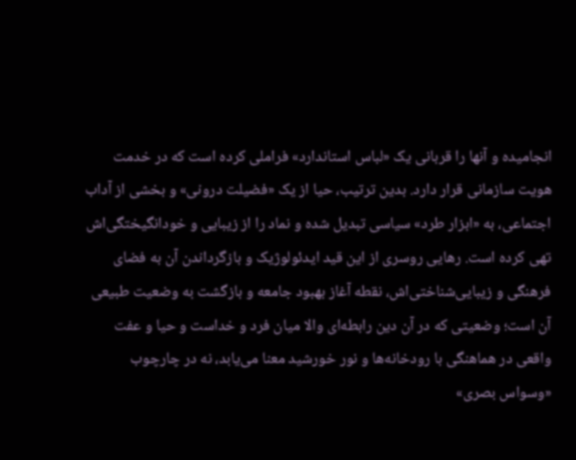انجامیده و آنها را قربانی یک «لباس استاندارد» فراملی کرده است که در خدمت هویت سازمانی قرار دارد. بدین ترتیب، حیا از یک «فضیلت درونی» و بخشی از آداب اجتماعی، به «ابزار طرد» سیاسی تبدیل شده و نماد را از زیبایی و خودانگیختگی‌اش تهی کرده است. رهایی روسری از این قید ایدئولوژیک و بازگرداندن آن به فضای فرهنگی و زیبایی‌شناختی‌اش، نقطه آغاز بهبود جامعه و بازگشت به وضعیت طبیعی آن است؛ وضعیتی که در آن دین رابطه‌ای والا میان فرد و خداست و حیا و عفت واقعی در هماهنگی با رودخانه‌ها و نور خورشید معنا می‌یابد، نه در چارچوب «وسواس بصری»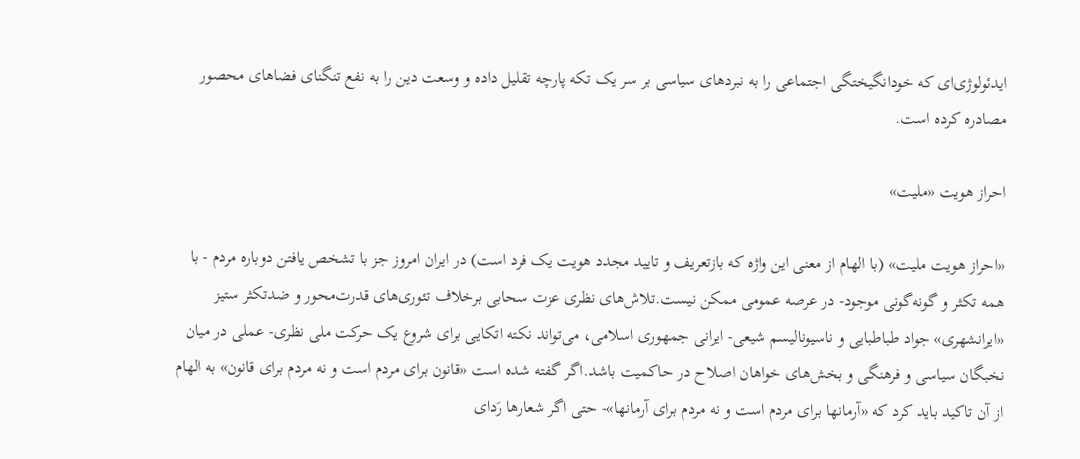ایدئولوژی‌ای که خودانگیختگی اجتماعی را به نبردهای سیاسی بر سر یک تکه پارچه تقلیل داده و وسعت دین را به نفع تنگنای فضاهای محصور مصادره کرده است.

احراز هویت «ملیت»

«احراز هویت ملیت» (با الهام از معنی این واژه که باز‌تعریف و تایید مجدد هویت یک فرد است) در ایران امروز جز با تشخص یافتن دوباره مردم - با همه تکثر و گونه‌گونی موجود- در عرصه عمومی ممکن نیست.تلاش‌های نظری عزت سحابی برخلاف تئوری‌های قدرت‌محور و ضدتکثر ستیز «ایرانشهری» جواد طباطبایی و ناسیونالیسم شیعی- ایرانی جمهوری اسلامی، می‌تواند نکته اتکایی برای شروع یک حرکت ملی نظری- عملی در میان نخبگان سیاسی و فرهنگی و بخش‌های خواهان اصلاح در حاکمیت باشد.اگر گفته شده است «قانون برای مردم است و نه مردم برای قانون» به الهام از آن تاکید باید کرد که «آرمانها برای مردم است و نه مردم برای آرمانها»- حتی اگر شعارها رَدای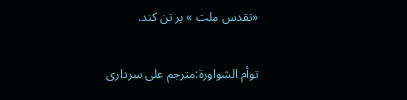«تقدس ملت » بر تن کند.

توأم الشواورة:مترجم علی سرداری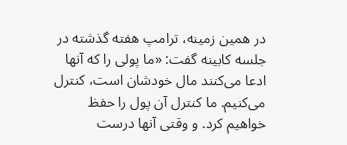در همین زمینه، ترامپ هفته گذشته در جلسه کابینه گفت: «ما پولی را که آنها ادعا می‌کنند مال خودشان است، کنترل می‌کنیم. ما کنترل آن پول را حفظ خواهیم کرد. و وقتی آنها درست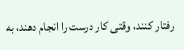رفتار کنند، وقتی کار درست را انجام دهند، به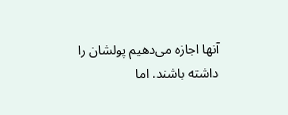آنها اجازه می‌دهیم پولشان را داشته باشند. اما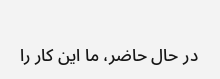در حال حاضر، ما این کار را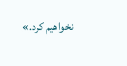نخواهیم کرد.»